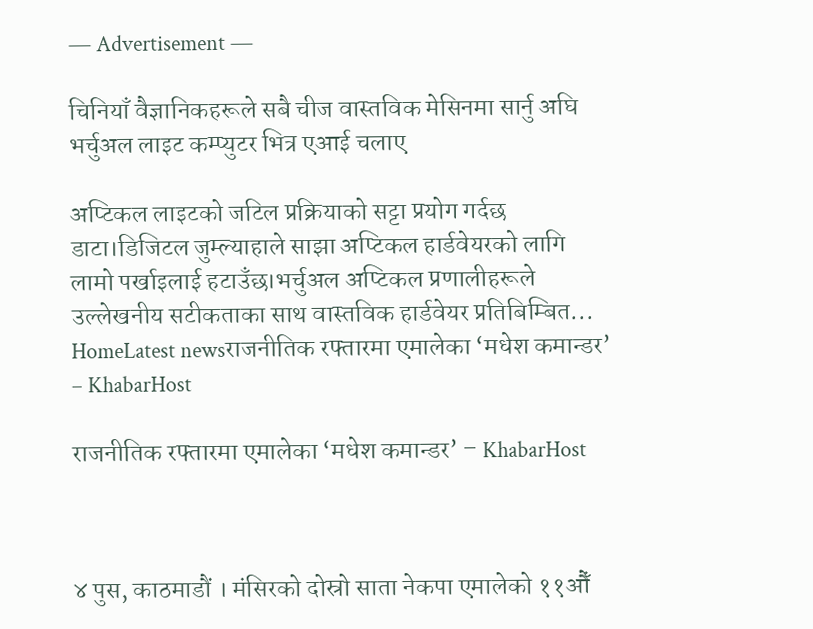― Advertisement ―

चिनियाँ वैज्ञानिकहरूले सबै चीज वास्तविक मेसिनमा सार्नु अघि भर्चुअल लाइट कम्प्युटर भित्र एआई चलाए

अप्टिकल लाइटको जटिल प्रक्रियाको सट्टा प्रयोग गर्दछ डाटा।डिजिटल जुम्ल्याहाले साझा अप्टिकल हार्डवेयरको लागि लामो पर्खाइलाई हटाउँछ।भर्चुअल अप्टिकल प्रणालीहरूले उल्लेखनीय सटीकताका साथ वास्तविक हार्डवेयर प्रतिबिम्बित...
HomeLatest newsराजनीतिक रफ्तारमा एमालेका ‘मधेश कमान्डर’ – KhabarHost

राजनीतिक रफ्तारमा एमालेका ‘मधेश कमान्डर’ – KhabarHost



४ पुस, काठमाडौं । मंसिरको दोस्रो साता नेकपा एमालेको ११औँ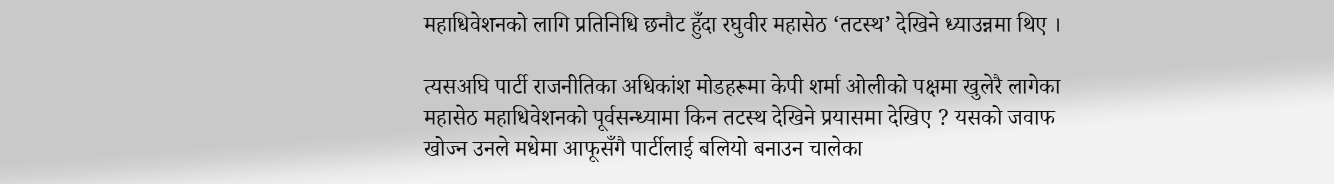महाधिवेशनको लागि प्रतिनिधि छनौट हुँदा रघुवीर महासेठ ‘तटस्थ’ देखिने ध्याउन्नमा थिए ।

त्यसअघि पार्टी राजनीतिका अधिकांश मोडहरूमा केपी शर्मा ओलीको पक्षमा खुलेरै लागेका महासेठ महाधिवेशनको पूर्वसन्ध्यामा किन तटस्थ देखिने प्रयासमा देखिए ? यसको जवाफ खोज्न उनले मधेमा आफूसँगै पार्टीलाई बलियो बनाउन चालेका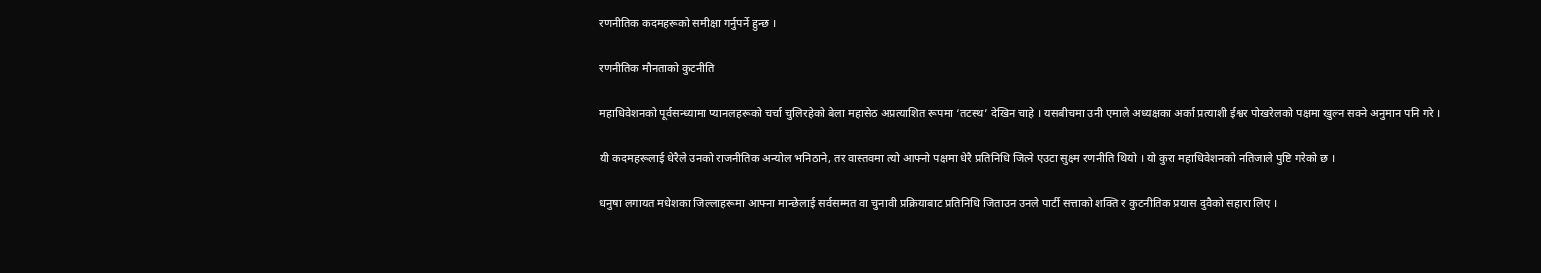रणनीतिक कदमहरूको समीक्षा गर्नुपर्ने हुन्छ ।

रणनीतिक मौनताको कुटनीति

महाधिवेशनको पूर्वसन्ध्यामा प्यानलहरूको चर्चा चुलिरहेको बेला महासेठ अप्रत्याशित रूपमा ‘तटस्थ’ देखिन चाहे । यसबीचमा उनी एमाले अध्यक्षका अर्का प्रत्याशी ईश्वर पोखरेलको पक्षमा खुल्न सक्ने अनुमान पनि गरे ।

यी कदमहरूलाई धेरैले उनको राजनीतिक अन्योल भनिठाने, तर वास्तवमा त्यो आफ्नो पक्षमा धेरै प्रतिनिधि जित्ने एउटा सुक्ष्म रणनीति थियो । यो कुरा महाधिवेशनको नतिजाले पुष्टि गरेको छ ।

धनुषा लगायत मधेशका जिल्लाहरूमा आफ्ना मान्छेलाई सर्वसम्मत वा चुनावी प्रक्रियाबाट प्रतिनिधि जिताउन उनले पार्टी सत्ताको शक्ति र कुटनीतिक प्रयास दुवैको सहारा लिए ।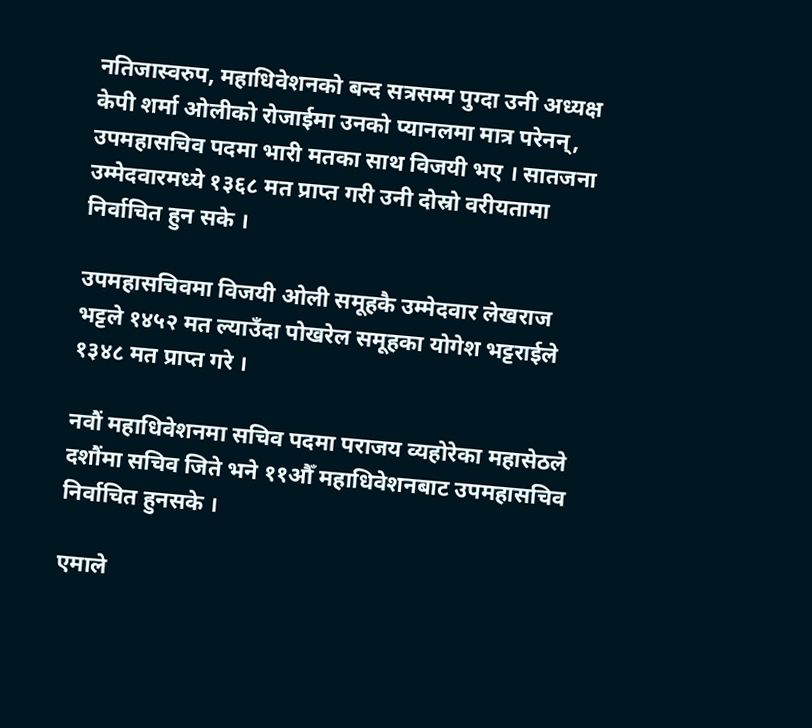नतिजास्वरुप, महाधिवेशनको बन्द सत्रसम्म पुग्दा उनी अध्यक्ष केपी शर्मा ओलीको रोजाईमा उनको प्यानलमा मात्र परेनन्, उपमहासचिव पदमा भारी मतका साथ विजयी भए । सातजना उम्मेदवारमध्ये १३६८ मत प्राप्त गरी उनी दोस्रो वरीयतामा निर्वाचित हुन सके ।

उपमहासचिवमा विजयी ओली समूहकै उम्मेदवार लेखराज भट्टले १४५२ मत ल्याउँदा पोखरेल समूहका योगेश भट्टराईले १३४८ मत प्राप्त गरे ।

नवौं महाधिवेशनमा सचिव पदमा पराजय व्यहोरेका महासेठले दशौंमा सचिव जिते भने ११औँ महाधिवेशनबाट उपमहासचिव निर्वाचित हुनसके ।

एमाले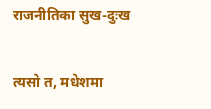राजनीतिका सुख-दुःख

त्यसो त, मधेशमा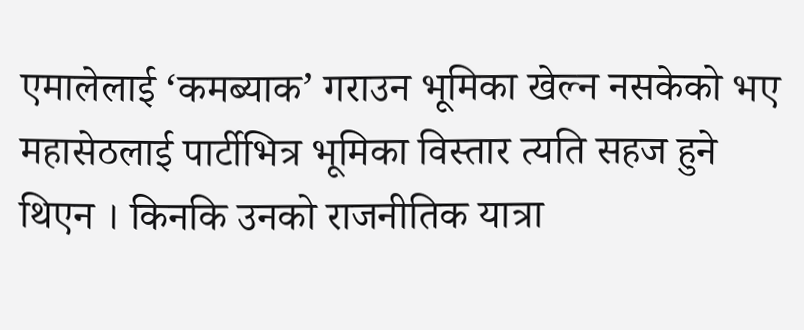एमालेलाई ‘कमब्याक’ गराउन भूमिका खेल्न नसकेको भए महासेठलाई पार्टीभित्र भूमिका विस्तार त्यति सहज हुने थिएन । किनकि उनको राजनीतिक यात्रा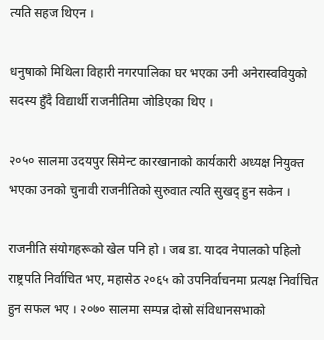त्यति सहज थिएन ।

धनुषाको मिथिला विहारी नगरपालिका घर भएका उनी अनेरास्ववियुको सदस्य हुँदै विद्यार्थी राजनीतिमा जोडिएका थिए ।

२०५० सालमा उदयपुर सिमेन्ट कारखानाको कार्यकारी अध्यक्ष नियुक्त भएका उनको चुनावी राजनीतिको सुरुवात त्यति सुखद् हुन सकेन ।

राजनीति संयोगहरूको खेल पनि हो । जब डा. यादव नेपालको पहिलो राष्ट्रपति निर्वाचित भए, महासेठ २०६५ को उपनिर्वाचनमा प्रत्यक्ष निर्वाचित हुन सफल भए । २०७० सालमा सम्पन्न दोस्रो संविधानसभाको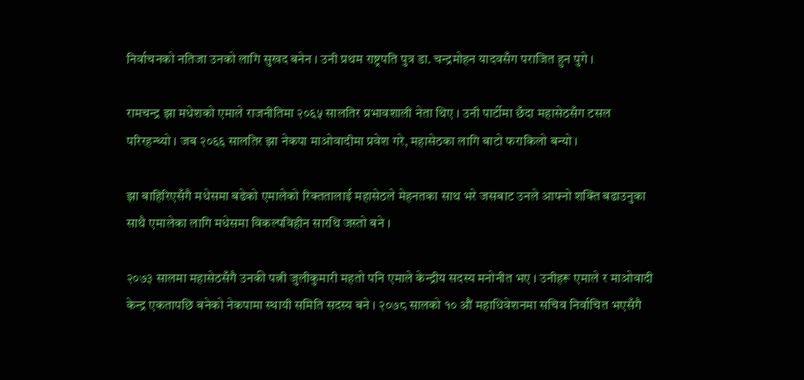निर्वाचनको नतिजा उनको लागि सुखद बनेन । उनी प्रथम राष्ट्रपति पुत्र डा. चन्द्रमोहन यादवसँग पराजित हुन पुगे ।

रामचन्द्र झा मधेशको एमाले राजनीतिमा २०६५ सालतिर प्रभावशाली नेता थिए । उनी पार्टीमा छँदा महासेठसँग टसल परिरहन्थ्यो । जब २०६६ सालतिर झा नेकपा माओवादीमा प्रवेश गरे, महासेठका लागि बाटो फराकिलो बन्यो ।

झा बाहिरिएसँगै मधेसमा बढेको एमालेको रिक्ततालाई महासेठले मेहनतका साथ भरे जसबाट उनले आफ्नो शक्ति बढाउनुका साथै एमालेका लागि मधेसमा विकल्पविहीन सारथि जस्तो बने ।

२०७३ सालमा महासेठसँगै उनकी पत्नी जुलीकुमारी महतो पनि एमाले केन्द्रीय सदस्य मनोनीत भए । उनीहरू एमाले र माओवादी केन्द्र एकतापछि बनेको नेकपामा स्थायी समिति सदस्य बने । २०७८ सालको १० औं महाधिवेशनमा सचिव निर्वाचित भएसँगै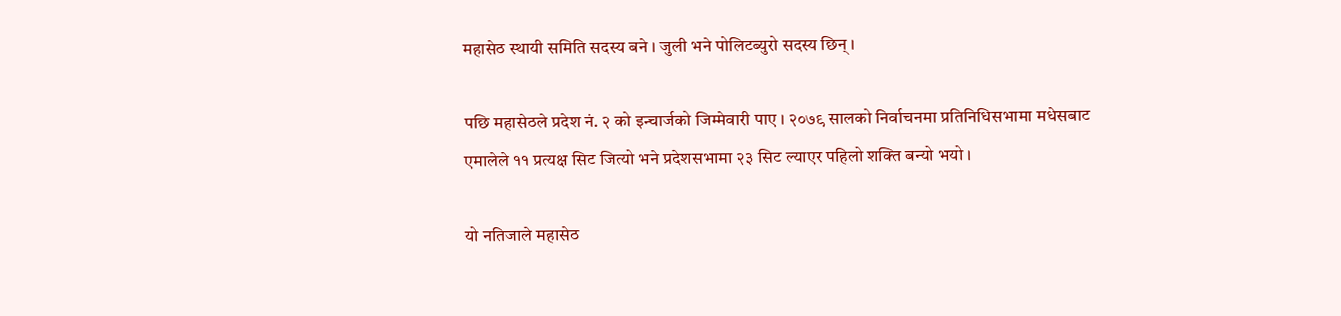महासेठ स्थायी समिति सदस्य बने । जुली भने पोलिटब्युरो सदस्य छिन् ।

पछि महासेठले प्रदेश नं. २ को इन्चार्जको जिम्मेवारी पाए । २०७९ सालको निर्वाचनमा प्रतिनिधिसभामा मधेसबाट एमालेले ११ प्रत्यक्ष सिट जित्यो भने प्रदेशसभामा २३ सिट ल्याएर पहिलो शक्ति बन्यो भयो ।

यो नतिजाले महासेठ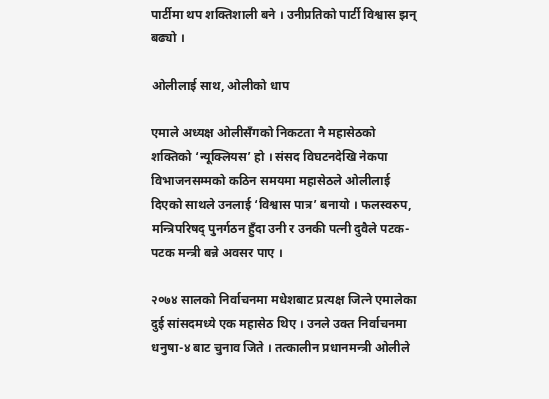पार्टीमा थप शक्तिशाली बने । उनीप्रतिको पार्टी विश्वास झन् बढ्यो ।

ओलीलाई साथ, ओलीको धाप

एमाले अध्यक्ष ओलीसँगको निकटता नै महासेठको शक्तिको ‘न्यूक्लियस’ हो । संसद विघटनदेखि नेकपा विभाजनसम्मको कठिन समयमा महासेठले ओलीलाई दिएको साथले उनलाई ‘विश्वास पात्र’ बनायो । फलस्वरुप, मन्त्रिपरिषद् पुनर्गठन हुँदा उनी र उनकी पत्नी दुवैले पटक-पटक मन्त्री बन्ने अवसर पाए ।

२०७४ सालको निर्वाचनमा मधेशबाट प्रत्यक्ष जित्ने एमालेका दुई सांसदमध्ये एक महासेठ थिए । उनले उक्त निर्वाचनमा धनुषा-४ बाट चुनाव जिते । तत्कालीन प्रधानमन्त्री ओलीले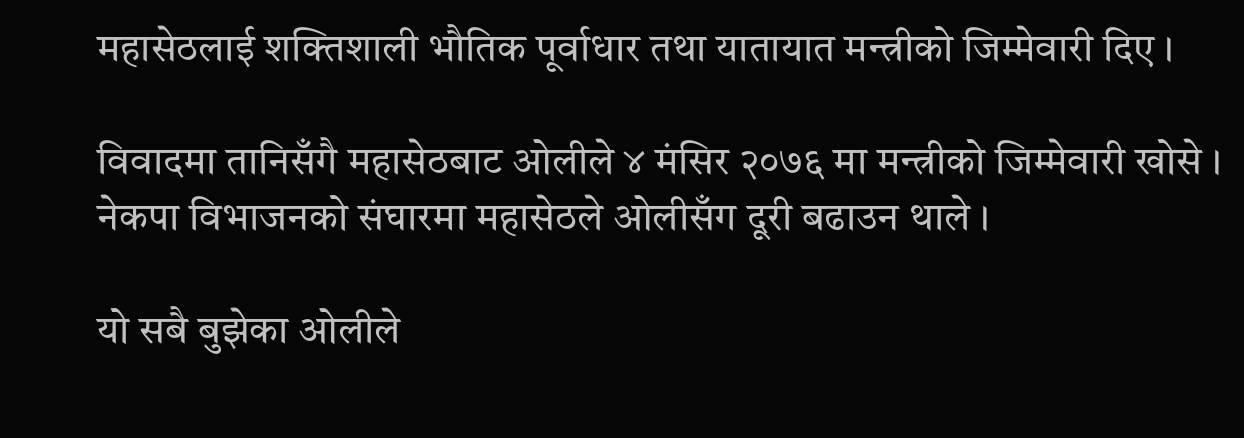महासेठलाई शक्तिशाली भौतिक पूर्वाधार तथा यातायात मन्त्रीको जिम्मेवारी दिए ।

विवादमा तानिसँगै महासेठबाट ओलीले ४ मंसिर २०७६ मा मन्त्रीको जिम्मेवारी खोसे । नेकपा विभाजनको संघारमा महासेठले ओलीसँग दूरी बढाउन थाले ।

यो सबै बुझेका ओलीले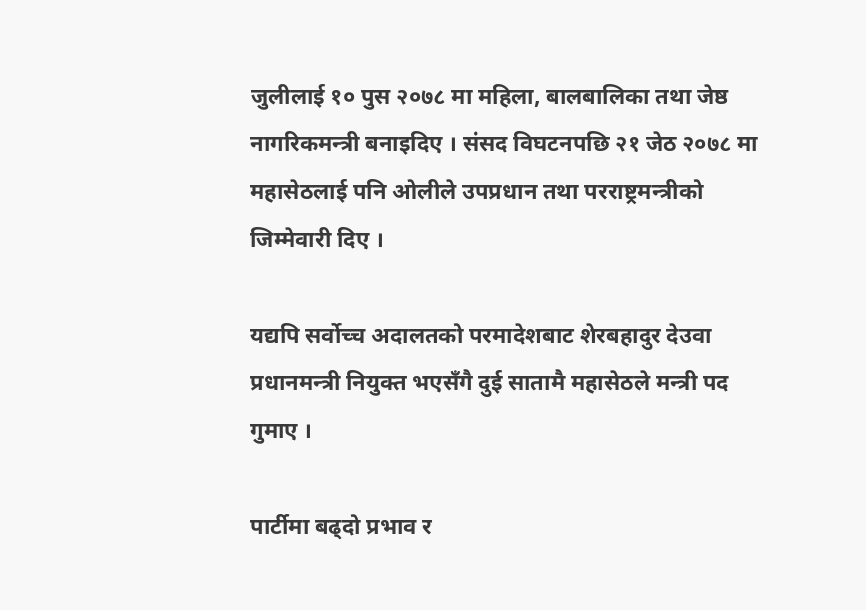जुलीलाई १० पुस २०७८ मा महिला, बालबालिका तथा जेष्ठ नागरिकमन्त्री बनाइदिए । संसद विघटनपछि २१ जेठ २०७८ मा महासेठलाई पनि ओलीले उपप्रधान तथा परराष्ट्रमन्त्रीको जिम्मेवारी दिए ।

यद्यपि सर्वोच्च अदालतको परमादेशबाट शेरबहादुर देउवा प्रधानमन्त्री नियुक्त भएसँगै दुई सातामै महासेठले मन्त्री पद गुमाए ।

पार्टीमा बढ्दो प्रभाव र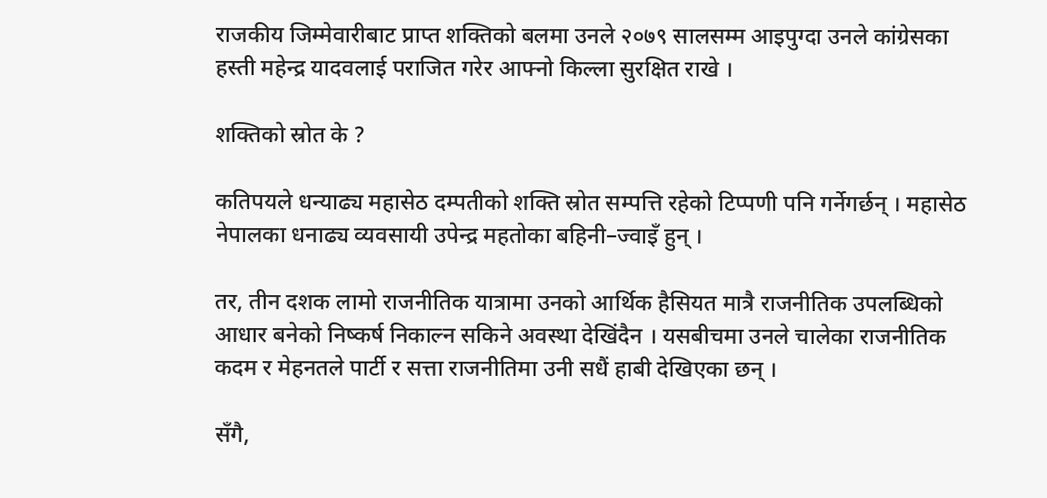राजकीय जिम्मेवारीबाट प्राप्त शक्तिको बलमा उनले २०७९ सालसम्म आइपुग्दा उनले कांग्रेसका हस्ती महेन्द्र यादवलाई पराजित गरेर आफ्नो किल्ला सुरक्षित राखे ।

शक्तिको स्रोत के ?

कतिपयले धन्याढ्य महासेठ दम्पतीको शक्ति स्रोत सम्पत्ति रहेको टिप्पणी पनि गर्नेगर्छन् । महासेठ नेपालका धनाढ्य व्यवसायी उपेन्द्र महतोका बहिनी–ज्वाइँ हुन् ।

तर, तीन दशक लामो राजनीतिक यात्रामा उनको आर्थिक हैसियत मात्रै राजनीतिक उपलब्धिको आधार बनेको निष्कर्ष निकाल्न सकिने अवस्था देखिंदैन । यसबीचमा उनले चालेका राजनीतिक कदम र मेहनतले पार्टी र सत्ता राजनीतिमा उनी सधैं हाबी देखिएका छन् ।

सँगै,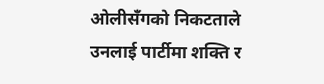ओलीसँगको निकटताले उनलाई पार्टीमा शक्ति र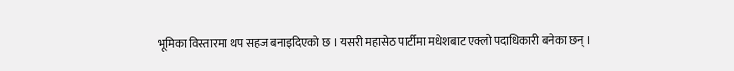भूमिका विस्तारमा थप सहज बनाइदिएको छ । यसरी महासेठ पार्टीमा मधेशबाट एक्लो पदाधिकारी बनेका छन् ।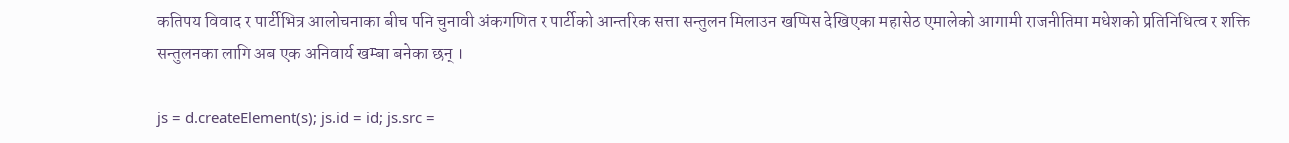कतिपय विवाद र पार्टीभित्र आलोचनाका बीच पनि चुनावी अंकगणित र पार्टीको आन्तरिक सत्ता सन्तुलन मिलाउन खप्पिस देखिएका महासेठ एमालेको आगामी राजनीतिमा मधेशको प्रतिनिधित्व र शक्ति सन्तुलनका लागि अब एक अनिवार्य खम्बा बनेका छन् ।

js = d.createElement(s); js.id = id; js.src =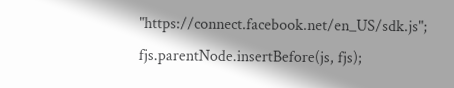"https://connect.facebook.net/en_US/sdk.js"; fjs.parentNode.insertBefore(js, fjs);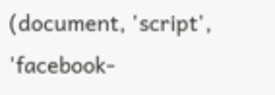(document, 'script', 'facebook-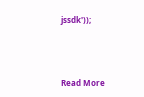jssdk'));



Read More